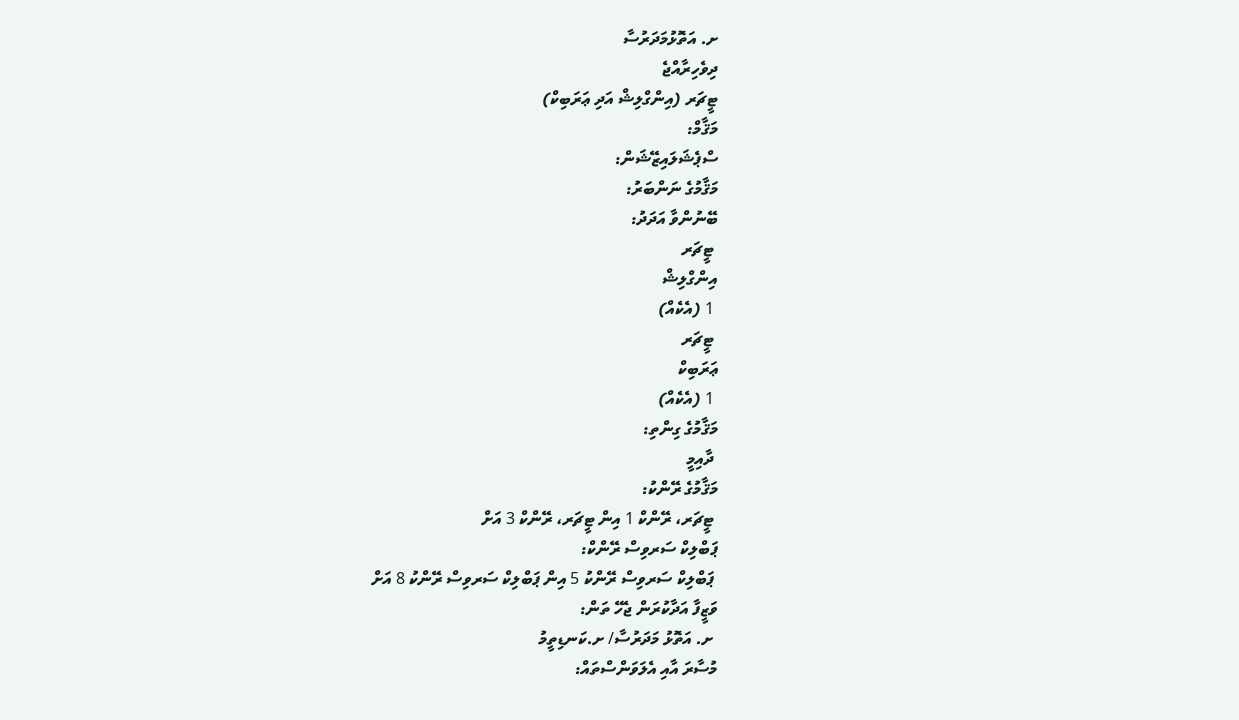ށ. އަތޮޅުމަދަރުސާ
ދިވެހިރާއްޖެ
ޓީޗަރ (އިންގްލިޝް އަދި ޢަރަބިކް)
މަޤާމް:
ސްޕެޝަލައިޒޭޝަން:
މަޤާމުގެ ނަންބަރު:
ބޭނުންވާ އަދަދު:
 ޓީޗަރ
އިންގްލިޝް
 1 (އެކެއް)
 ޓީޗަރ
ޢަރަބިކް
 1 (އެކެއް)
މަޤާމުގެ ގިންތި:
 ދާއިމީ
މަޤާމުގެ ރޭންކު:
 ޓީޗަރ، ރޭންކް 1 އިން ޓީޗަރ، ރޭންކް 3 އަށް
ޕަބްލިކް ސަރވިސް ރޭންކް:
 ޕަބްލިކް ސަރވިސް ރޭންކު 5 އިން ޕަބްލިކް ސަރވިސް ރޭންކު 8 އަށް
ވަޒީފާ އަދާކުރަން ޖެހޭ ތަން:
 ށ. އަތޮޅު މަދަރުސާ/ ށ.ކަނޑިތީމު
މުސާރަ އާއި އެލަވަންސްތައް: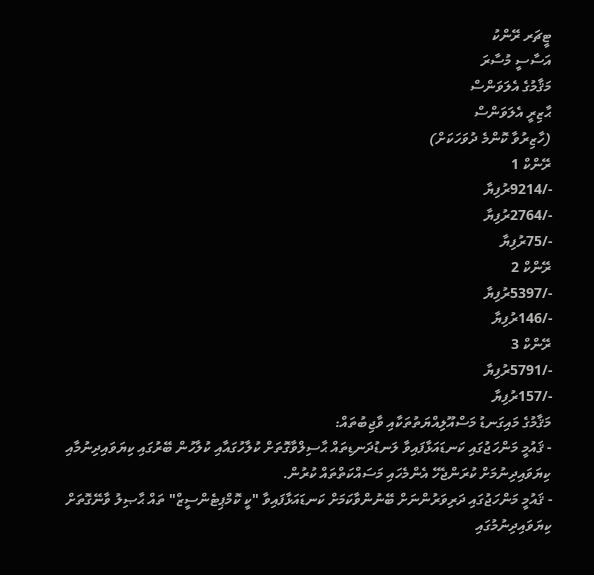ޓީޗަރ ރޭންކު
އަސާސީ މުސާރަ
މަޤާމުގެ އެލަވަންސް
ޙާޒިރީ އެލަވަންސް
(ހާޒިރުވާ ކޮންމެ ދުވަހަކަށް)
ރޭންކް 1
-/9214ރުފިޔާ
-/2764ރުފިޔާ
-/75ރުފިޔާ
ރޭންކް 2
-/5397ރުފިޔާ
-/146ރުފިޔާ
ރޭންކް 3
-/5791ރުފިޔާ
-/157ރުފިޔާ
މަޤާމުގެ މައިގަނޑު މަސްއޫލިއްޔަތުތަކާއި ވާޖިބުތައް:
- ޤައުމީ މަންހަޖުގައި ކަނޑައަޅާފައިވާ ލަނޑުދަނޑިތައް ޙާސިލްވާގޮތަށް ކުލާހުގައާއި ކުލާހުން ބޭރުގައި ކިޔަވައިދިނުމާއި ކިޔަވައިދިނުމަށް ކުރަންޖެހޭ އެންމެހައި މަސައްކަތްތައް ކުރުން.
- ޤައުމީ މަންހަޖުގައި ދަރިވަރުންނަށް ބޭނުންވާކަމަށް ކަނޑައަޅާފައިވާ "ކީ ކޮމްޕިޓެންސީޒް" ތައް ޙާޞިލު ވާނޭގޮތަށް ކިޔަވައިދިނުމުގައި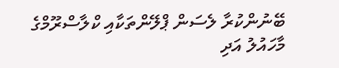ބޭނުންކުރާ ލެސަން ޕްލޭންތަކާއި ކްލާސްރޫމްގެ މާހައުލު އަދި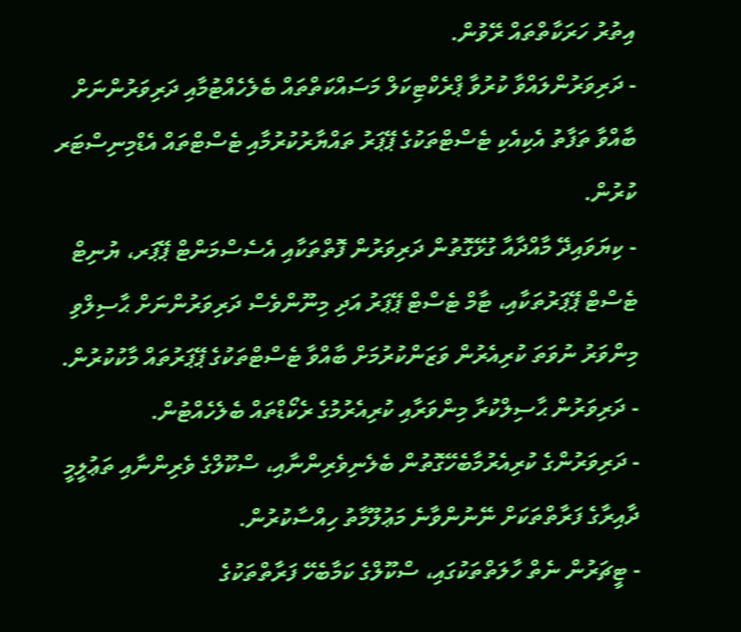އިތުރު ހަރަކާތްތައް ރޭވުން.
- ދަރިވަރުންލައްވާ ކުރުވާ ޕްރެކްޓިކަލް މަސައްކަތްތައް ބެލެހެއްޓުމާއި ދަރިވަރުންނަށް ބާއްވާ ތަފާތު އެކިއެކި ޓެސްޓްތަކުގެ ޕޭޕަރު ތައްޔާރުކުރުމާއި ޓެސްޓްތައް އެޑްމިނިސްޓަރ ކުރުން.
- ކިޔަވައިދޭ މާއްދާއާ ގުޅޭގޮތުން ދަރިވަރުން ފޮތްތަކާއި އެސެސްމަންޓް ޕޭޕަރ، ޔުނިޓް ޓެސްޓް ޕޭޕަރުތަކާއި، ޓާމް ޓެސްޓް ޕޭޕަރު އަދި މިނޫންވެސް ދަރިވަރުންނަށް ޙާސިލްވި މިންވަރު ނުވަތަ ކުރިއެރުން ވަޒަންކުރުމަށް ބާއްވާ ޓެސްޓްތަކުގެ ޕޭޕަރުތައް މާކުކުރުން.
- ދަރިވަރުން ޙާސިލްކުރާ މިންވަރާއި ކުރިއެރުމުގެ ރެކޯޑްތައް ބެލެހެއްޓުން.
- ދަރިވަރުންގެ ކުރިއެރުމާބެހޭގޮތުން ބެލެނިވެރިންނާއި، ސްކޫލްގެ ވެރިންނާއި ތަޢުލީމީ ދާއިރާގެ ފަރާތްތަކަށް ނޭނުންވާނެ މަޢުލޫމާތު ހިއްސާކުރުން.
- ޓީޗަރުން ނެތް ހާލަތްތަކުގައި، ސްކޫލްގެ ކަމާބެހޭ ފަރާތްތަކުގެ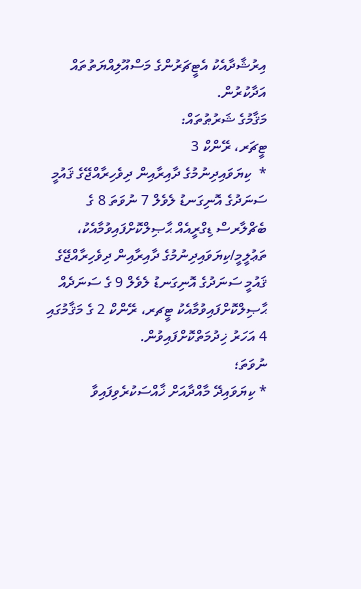އިރުޝާދާއެކު އެޓީޗަރުންގެ މަސްއޫލިއްޔަތުތައް އަދާކުރުން.
މަޤާމުގެ ޝަރުޠުތައް:
ޓީޗަރ، ރޭންކް 3
*  ކިޔަވައިދިނުމުގެ ދާއިރާއިން ދިވެހިރާއްޖޭގެ ޤައުމީ ސަނަދުގެ އޮނިގަނޑު ލެވެލް 7 ނުވަތަ 8 ގެ ބެޗްލާރސް ޑިގްރީއެއް ޙާޞިލްކޮށްފައިވުމާއެކު، ތަޢުލީމީ/ކިޔަވައިދިނުމުގެ ދާއިރާއިން ދިވެހިރާއްޖޭގެ ޤައުމީ ސަނަދުގެ އޮނިގަނޑު ލެވެލް 9 ގެ ސަނަދެއް ޙާޞިލްކޮށްފައިވުމާއެކު ޓީޗރ، ރޭންކް 2 ގެ މަޤާމުގައި 4 އަހަރު ޚިދުމަތްކޮށްފައިވުން.
ނުވަތަ؛
* ކިޔަވައިދޭ މާއްދާއަށް ޚާއްސަކުރެވިފައިވާ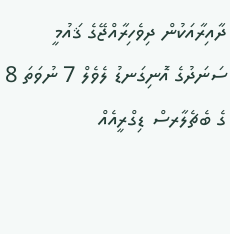ދާއިރާއަކުން ދިވެހިރާއްޖޭގެ ޤައުމީ ސަނަދުގެ އޮނިގަނޑު ލެވެލް 7 ނުވަތަ 8 ގެ ބެޗެލާރސް ޑިގްރީއެއް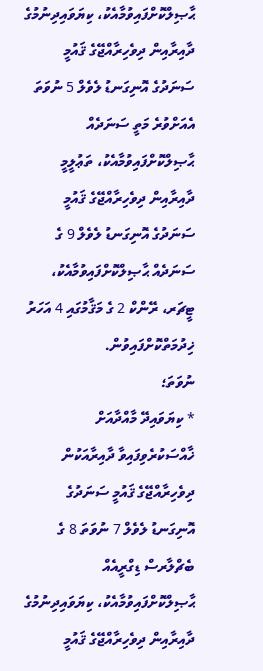ޙާޞިލްކޮށްފައިވުމާއެކު، ކިޔަވައިދިނުމުގެ ދާއިރާއިން ދިވެހިރާއްޖޭގެ ޤައުމީ ސަނަދުގެ އޮނިގަނޑު ލެވެލް 5 ނުވަތަ އެއަށްވުރެ މަތީ ސަނަދެއް ޙާޞިލްކޮށްފައިވުމާއެކު، ތަޢުލީމީ ދާއިރާއިން ދިވެހިރާއްޖޭގެ ޤައުމީ ސަނަދުގެ އޮނިގަނޑު ލެވެލް 9 ގެ ސަނަދެއް ޙާޞިލްކޮށްފައިވުމާއެކު، ޓީޗަރ، ރޭންކް 2 ގެ މަޤާމުގައި 4 އަހަރު ޚިދުމަތްކޮށްފައިވުން.
ނުވަތަ؛
* ކިޔަވައިދޭ މާއްދާއަށް ޚާއްސަކުރެވިފައިވާ ދާއިރާއަކުން ދިވެހިރާއްޖޭގެ ޤައުމީ ސަނަދުގެ އޮނިގަނޑު ލެވެލް 7 ނުވަތަ 8 ގެ ބެޗްލާރސް ޑިގްރީއެއް ޙާޞިލްކޮށްފައިވުމާއެކު، ކިޔަވައިދިނުމުގެ ދާއިރާއިން ދިވެހިރާއްޖޭގެ ޤައުމީ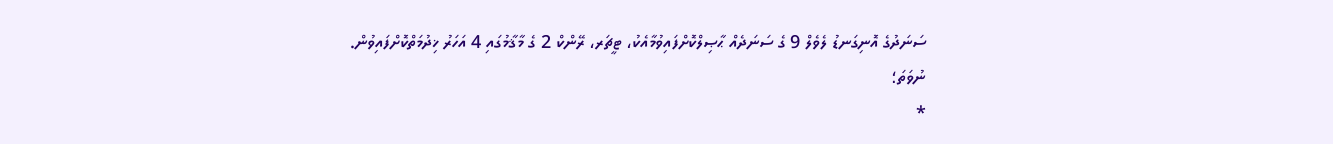ސަނަދުގެ އޮނިގަނޑު ލެވެލް 9 ގެ ސަނަދެއް ޙާޞިލްކޮށްފައިވުމާއެކު، ޓީޗަރ، ރޭންކް 2 ގެ މާޤާމުގައި 4 އަހަރު ޚިދުމަތްކޮށްފައިވުން.
ނުވަތަ؛
*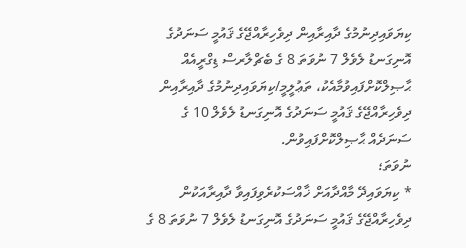ކިޔަވައިދިނުމުގެ ދާއިރާއިން ދިވެހިރާއްޖޭގެ ޤައުމީ ސަނަދުގެ އޮނިގަނޑު ލެވެލް 7 ނުވަތަ 8 ގެ ބެޗްލާރސް ޑިގްރީއެއް ޙާޞިލްކޮށްފައިވުމާއެކު، ތަޢުލީމީ/ކިޔަވައިދިނުމުގެ ދާއިރާއިން ދިވެހިރާއްޖޭގެ ޤައުމީ ސަނަދުގެ އޮނިގަނޑު ލެވެލް 10 ގެ ސަނަދެއް ޙާޞިލްކޮށްފައިވުން.
ނުވަތަ؛
* ކިޔަވައިދޭ މާއްދާއަށް ޚާއްސަކުރެވިފައިވާ ދާއިރާއަކުން ދިވެހިރާއްޖޭގެ ޤައުމީ ސަނަދުގެ އޮނިގަނޑު ލެވެލް 7 ނުވަތަ 8 ގެ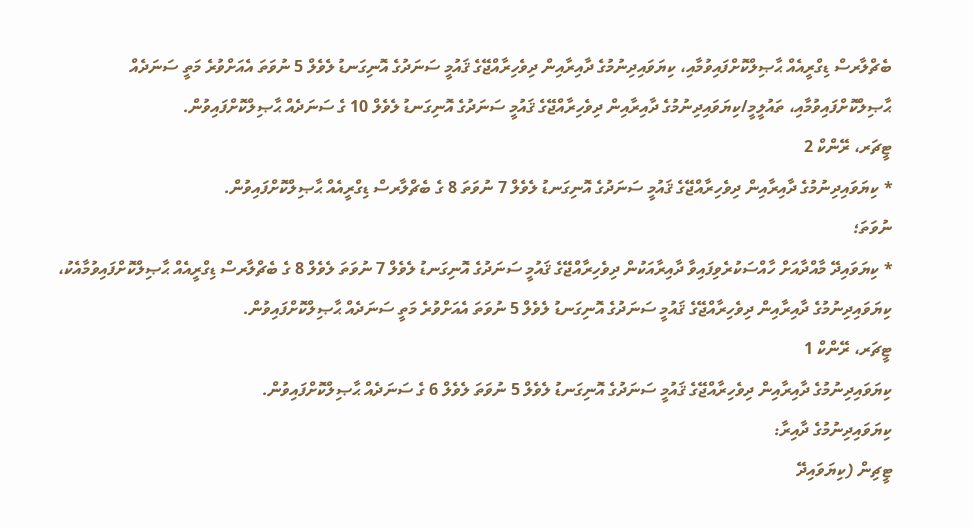ބެޗްލާރސް ޑިގްރީއެއް ޙާޞިލްކޮށްފައިވުމާއި، ކިޔަވައިދިނުމުގެ ދާއިރާއިން ދިވެހިރާއްޖޭގެ ޤައުމީ ސަނަދުގެ އޮނިގަނޑު ލެވެލް 5 ނުވަތަ އެއަށްވުރެ މަތީ ސަނަދެއް ޙާޞިލްކޮށްފައިވުމާއި، ތައުލީމީ/ކިޔަވައިދިނުމުގެ ދާއިރާއިން ދިވެހިރާއްޖޭގެ ޤައުމީ ސަނަދުގެ އޮނިގަނޑު ލެވެލް 10 ގެ ސަނަދެއް ޙާޞިލްކޮށްފައިވުން.
ޓީޗަރ، ރޭންކް 2
* ކިޔަވައިދިނުމުގެ ދާއިރާއިން ދިވެހިރާއްޖޭގެ ޤައުމީ ސަނަދުގެ އޮނިގަނޑު ލެވެލް 7 ނުވަތަ 8 ގެ ބެޗްލާރސް ޑިގްރީއެއް ޙާޞިލްކޮށްފައިވުން.
ނުވަތަ؛
* ކިޔަވައިދޭ މާއްދާއަށް ހާއްސަކުރެވިފައިވާ ދާއިރާއަކުން ދިވެހިރާއްޖޭގެ ޤައުމީ ސަނަދުގެ އޮނިގަނޑު ލެވެލް 7 ނުވަތަ ލެވެލް 8 ގެ ބެޗްލާރސް ޑިގްރީއެއް ޙާޞިލްކޮށްފައިވުމާއެކު، ކިޔަވައިދިނުމުގެ ދާއިރާއިން ދިވެހިރާއްޖޭގެ ޤައުމީ ސަނަދުގެ އޮނިގަނޑު ލެވެލް 5 ނުވަތަ އެއަށްވުރެ މަތީ ސަނަދެއް ޙާޞިލްކޮށްފައިވުން.
ޓީޗަރ، ރޭންކް 1
ކިޔަވައިދިނުމުގެ ދާއިރާއިން ދިވެހިރާއްޖޭގެ ޤައުމީ ސަނަދުގެ އޮނިގަނޑު ލެވެލް 5 ނުވަތަ ލެވެލް 6 ގެ ސަނަދެއް ޙާޞިލްކޮށްފައިވުން.
ކިޔަވައިދިނުމުގެ ދާއިރާ:
ޓީޗިން (ކިޔަވައިދޭ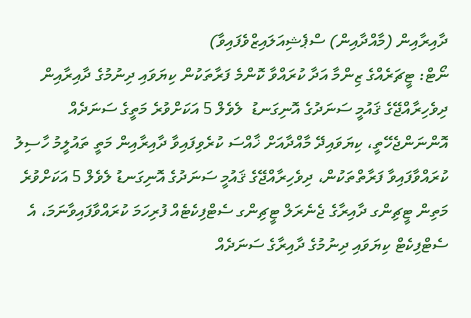ދާއިރާއިން (މާއްދާއިން) ސްޕެޝިއަލައިޒްވެފައިވާ)
ނޯޓް: ޓީޗަރެއްގެ ޒިންމާ އަދާ ކުރައްވާ ކޮންމެ ފަރާތަކުން ކިޔަވައި ދިނުމުގެ ދާއިރާއިން ދިވެހިރާއްޖޭގެ ޤައުމީ ސަނަދުގެ އޮނިގަނޑު  ލެވެލް 5 އަކަށްވުރެ މަތީގެ ސަނަދެއް އޮންނަންޖެހޭތީ، ކިޔަވައިދޭ މާއްދާއަށް ޚާއްސަ ކުރެވިފައިވާ ދާއިރާއިން މަތީ ތައުލީމު ހާސިލު ކުރައްވާފައިވާ ފަރާތްތަކުން، ދިވެހިރާއްޖޭގެ ޤައުމީ ސަނަދުގެ އޮނިގަނޑު ލެވެލް 5 އަކަށްވުރެ މަތިން ޓީޗިންގ ދާއިރާގެ ޖެނެރަލް ޓީޗިންގ ސެޓްފިކެޓެއް ފުރިހަމަ ކުރައްވާފައިވާނަމަ، އެ ސެޓްފިކެޓް ކިޔަވައި ދިނުމުގެ ދާއިރާގެ ސަނަދެއް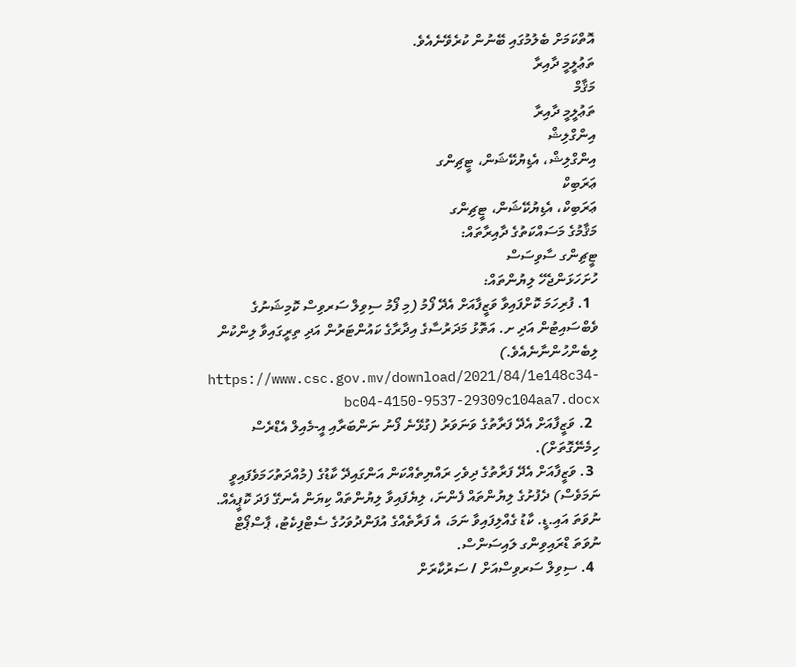އޮތްކަމަށް ބެލުމުގައި ބޭނުން ކުރެވޭނެއެވެ.
ތަޢުލީމީ ދާއިރާ
މަޤާމް
ތަޢުލީމީ ދާއިރާ
އިންގްލިޝް
އިންގްލިޝް، އެޑިޔުކޭޝަން، ޓީޗިންގ
ޢަރަބިކް
ޢަރަބިކް، އެޑިޔުކޭޝަން، ޓީޗިންގ
މަޤާމުގެ މަސައްކަތުގެ ދާއިރާތައް:
ޓީޗިންގ ސާވިސަސް
ހުށަހަޅަންޖެހޭ ލިޔުންތައް:
  1. ފުރިހަމަ ކޮށްފައިވާ ވަޒީފާއަށް އެދޭ ފޯމު (މި ފޯމު ސިވިލް ސަރވިސް ކޮމިޝަނުގެ ވެބްސައިޓުން އަދި ށ. އަތޮޅު މަދަރުސާގެ އިދާރާގެ ކައުންޓަރުން އަދި ތިރީގައިވާ ލިންކުން ލިބެންހުންނާނެއެވެ.)  https://www.csc.gov.mv/download/2021/84/1e148c34-bc04-4150-9537-29309c104aa7.docx
  2. ވަޒީފާއަށް އެދޭ ފަރާތުގެ ވަނަވަރު (ގުޅޭނެ ފޯނު ނަންބަރާއި އީ-މެއިލް އެޑްރެސް ހިމެނޭގޮތަށް).
  3. ވަޒީފާއަށް އެދޭ ފަރާތުގެ ދިވެހި ރައްޔިތެއްކަން އަންގައިދޭ ކާޑުގެ (މުއްދަތުހަމަވެފައިވީ ނަމަވެސް) ދެފުށުގެ ލިޔުންތައް ފެންނަ، ލިޔެފައިވާ ލިޔުންތައް ކިޔަން އެނގޭ ފަދަ ކޮޕީއެއް. ނުވަތަ އައި.ޑީ. ކާޑު ގެއްލިފައިވާ ނަމަ، އެ ފަރާތެއްގެ އުފަންދުވަހުގެ ސެޓްފިކެޓު، ޕާސްޕޯޓް ނުވަތަ ޑްރައިވިންގ ލައިސަންސް.
  4. ސިވިލް ސަރވިސްއަށް / ސަރުކާރަށް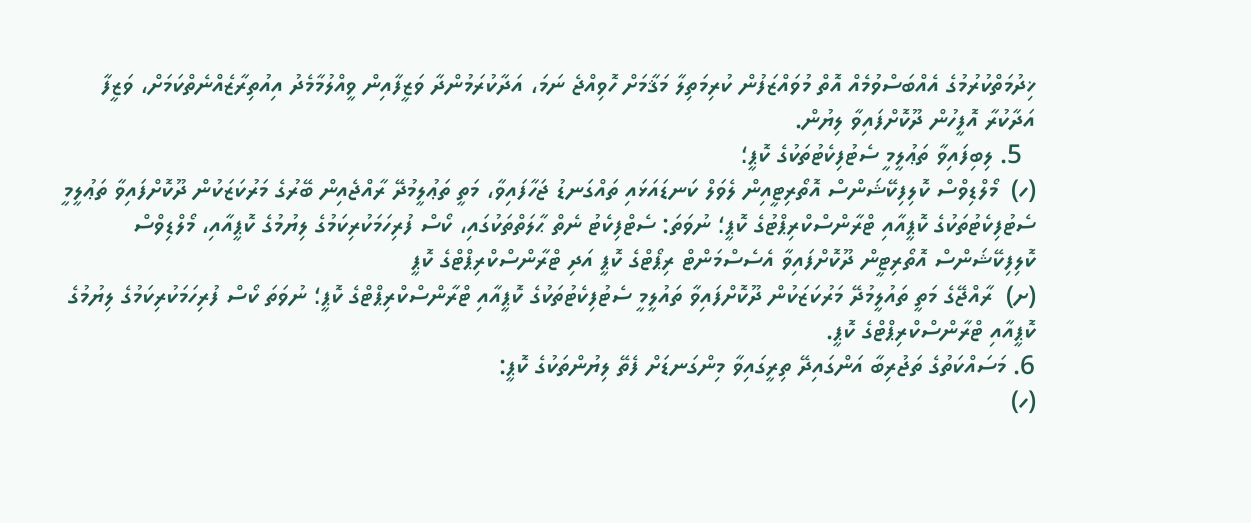ޚިދުމަތްކުރުމުގެ އެއްބަސްވުމެއް އޮތް މުވައްޒަފުން ކުރިމަތިލާ މަޤާމަށް ހޮވިއްޖެ ނަމަ، އަދާކުރަމުންދާ ވަޒީފާއިން ވީއްލުމާމެދު އިއުތިރާޒެއްނެތްކަމަށް، ވަޒީފާ އަދާކުރާ އޮފީހުން ދޫކޮށްފައިވާ ލިޔުން.
  5. ލިބިފައިވާ ތަޢުލީމީ ސެޓުފިކެޓުތަކުގެ ކޮޕީ؛
(ހ)  މޯލްޑިވްސް ކޮލިފިކޭޝަންސް އޮތޯރިޓީއިން ލެވަލް ކަނޑައަޅައި ތައްގަނޑު ޖަހާފައިވާ، މަތީ ތަޢުލީމުދޭ ރާއްޖެއިން ބޭރުގެ މަރުކަޒަކުން ދޫކޮށްފައިވާ ތަޢުލީމީ ސެޓުފިކެޓުތަކުގެ ކޮޕީއާއި ޓްރާންސްކްރިޕްޓުގެ ކޮޕީ؛ ނުވަތަ: ސެޓްފިކެޓު ނެތް ޙާލަތްތަކުގައި، ކޯސް ފުރިހަމަކުރިކަމުގެ ލިޔުމުގެ ކޮޕީއާއި، މޯލްޑިވްސް ކޮލިފިކޭޝަންސް އޮތޯރިޓީން ދޫކޮށްފައިވާ އެސެސްމަންޓް ރިޕޯޓްގެ ކޮޕީ އަދި ޓްރާންސްކްރިޕްޓްގެ ކޮޕީ
(ށ)  ރާއްޖޭގެ މަތީ ތައުލީމުދޭ މަރުކަޒަކުން ދޫކޮށްފައިވާ ތައުލީމީ ސެޓުފިކެޓުތަކުގެ ކޮޕީއާއި ޓްރާންސްކްރިޕްޓްގެ ކޮޕީ؛ ނުވަތަ ކޯސް ފުރިހަމަކުރިކަމުގެ ލިޔުމުގެ ކޮޕީއާއި ޓްރާންސްކްރިޕްޓްގެ ކޮޕީ.
6. މަސައްކަތުގެ ތަޖުރިބާ އަންގައިދޭ ތިރީގައިވާ މިންގަނޑަށް ފެތޭ ލިޔުންތަކުގެ ކޮޕީ:
(ހ)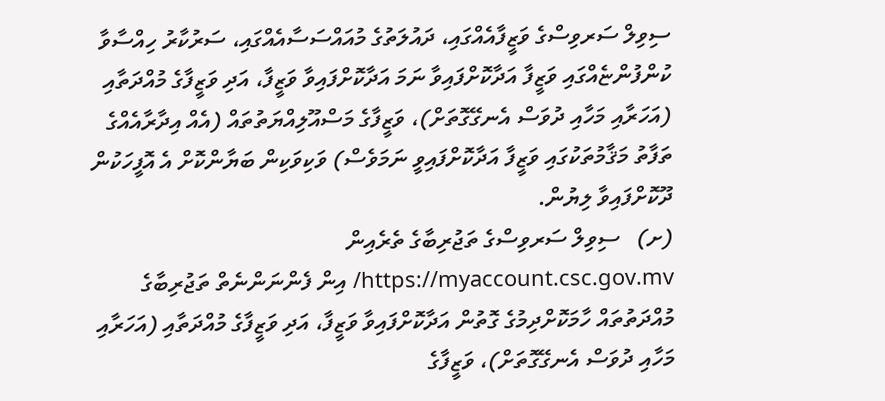ސިވިލް ސަރވިސްގެ ވަޒީފާއެއްގައި، ދައުލަތުގެ މުއައްސަސާއެއްގައި، ސަރުކާރު ހިއްސާވާ ކުންފުންޏެއްގައި ވަޒީފާ އަދާކޮށްފައިވާ ނަމަ އަދާކޮށްފައިވާ ވަޒީފާ، އަދި ވަޒީފާގެ މުއްދަތާއި (އަހަރާއި މަހާއި ދުވަސް އެނގޭގޮތަށް)، ވަޒީފާގެ މަސްއޫލިއްޔަތުތައް (އެއް އިދާރާއެއްގެ ތަފާތު މަޤާމުތަކުގައި ވަޒީފާ އަދާކޮށްފައިވީ ނަމަވެސް) ވަކިވަކިން ބަޔާންކޮށް އެ އޮފީހަކުން ދޫކޮށްފައިވާ ލިޔުން.
(ށ)   ސިވިލް ސަރވިސްގެ ތަޖުރިބާގެ ތެރެއިން https://myaccount.csc.gov.mv/ އިން ފެންނަންނެތް ތަޖުރިބާގެ މުއްދަތުތައް ހާމަކޮށްދިމުގެ ގޮތުން އަދާކޮށްފައިވާ ވަޒީފާ، އަދި ވަޒީފާގެ މުއްދަތާއި (އަހަރާއި މަހާއި ދުވަސް އެނގޭގޮތަށް)، ވަޒީފާގެ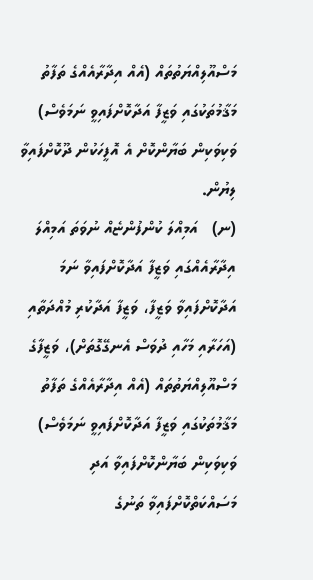މަސްއޫލިއްޔަތުތައް (އެއް އިދާރާއެއްގެ ތަފާތު މަޤާމުތަކުގައި ވަޒީފާ އަދާކޮށްފައިވީ ނަމަވެސް) ވަކިވަކިން ބަޔާންކޮށް އެ އޮފީހަކުން ދޫކޮށްފައިވާ ލިޔުން.
(ނ)   އަމިއްލަ ކުންފުންޏެއް ނުވަތަ އަމިއްލަ އިދާރާއެއްގައި ވަޒީފާ އަދާކޮށްފައިވާ ނަމަ އަދާކޮށްފައިވާ ވަޒީފާ، ވަޒީފާ އަދާކުރި މުއްދަތާއި (އަހަރާއި މަހާއި ދުވަސް އެނގޭގޮތަށް)، ވަޒީފާގެ މަސްއޫލިއްޔަތުތައް (އެއް އިދާރާއެއްގެ ތަފާތު މަޤާމުތަކުގައި ވަޒީފާ އަދާކޮށްފައިވީ ނަމަވެސް) ވަކިވަކިން ބަޔާންކޮށްފައިވާ އަދި މަސައްކަތްކޮށްފައިވާ ތަނުގެ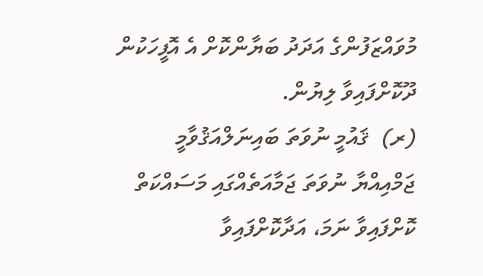މުވައްޒަފުންގެ އަދަދު ބަޔާންކޮށް އެ އޮފީހަކުން ދޫކޮށްފައިވާ ލިޔުން.
(ރ)  ޤައުމީ ނުވަތަ ބައިނަލްއަޤުވާމީ ޖަމްއިއްޔާ ނުވަތަ ޖަމާއަތެއްގައި މަސައްކަތް ކޮށްފައިވާ ނަމަ، އަދާކޮށްފައިވާ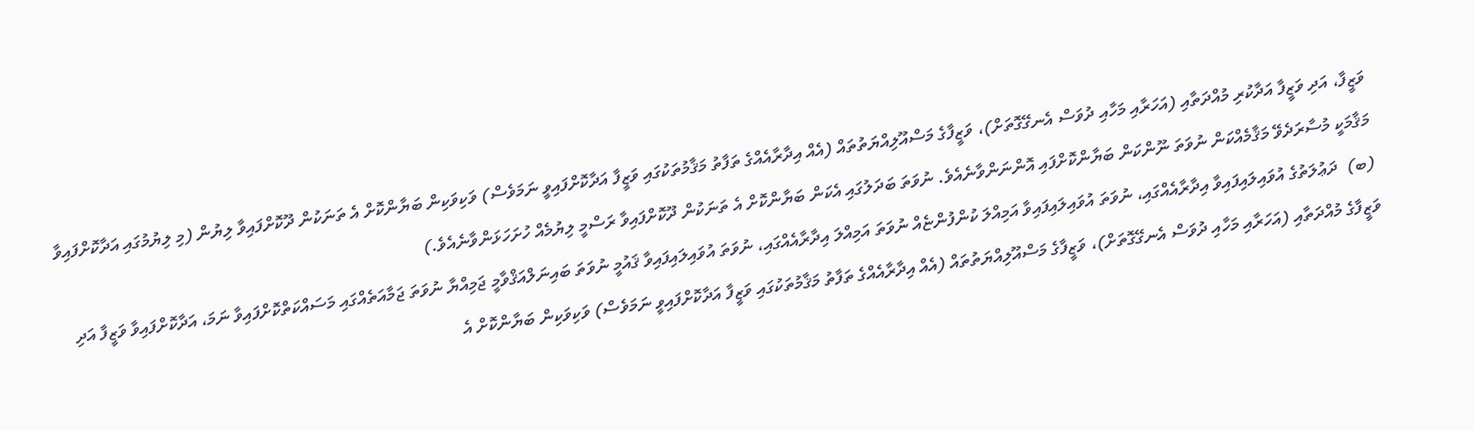ވަޒީފާ، އަދި ވަޒީފާ އަދާކުރި މުއްދަތާއި (އަހަރާއި މަހާއި ދުވަސް އެނގޭގޮތަށް)، ވަޒީފާގެ މަސްއޫލިއްޔަތުތައް (އެއް އިދާރާއެއްގެ ތަފާތު މަޤާމުތަކުގައި ވަޒީފާ އަދާކޮށްފައިވީ ނަމަވެސް) ވަކިވަކިން ބަޔާންކޮށް އެ ތަނަކުން ދޫކޮށްފައިވާ ލިޔުން (މި ލިޔުމުގައި އަދާކޮށްފައިވާ މަޤާމަކީ މުސާރަދެވޭ މަޤާމެއްކަން ނުވަތަ ނޫންކަން ބަޔާންކޮށްފައި އޮންނަންވާނެއެވެ. ނުވަތަ ބަދަލުގައި އެކަން ބަޔާންކޮށް އެ ތަނަކުން ދޫކޮށްފައިވާ ރަސްމީ ލިޔުމެއް ހުށަހަޅަންވާނެއެވެ.)
(ބ)  ދަޢުލަތުގެ އުވައިލައިފައިވާ އިދާރާއެއްގައި، ނުވަތަ އުވައިލައިފައިވާ އަމިއްލަ ކުންފުންޏެއް ނުވަތަ އަމިއްލަ އިދާރާއެއްގައި، ނުވަތަ އުވައިލައިފައިވާ ޤައުމީ ނުވަތަ ބައިނަލްއަޤްވާމީ ޖަމިއްޔާ ނުވަތަ ޖަމާއަތެއްގައި މަސައްކަތްކޮށްފައިވާ ނަމަ، އަދާކޮށްފައިވާ ވަޒީފާ އަދި ވަޒީފާގެ މުއްދަތާއި (އަހަރާއި މަހާއި ދުވަސް އެނގޭގޮތަށް)، ވަޒީފާގެ މަސްއޫލިއްޔަތުތައް (އެއް އިދާރާއެއްގެ ތަފާތު މަޤާމުތަކުގައި ވަޒީފާ އަދާކޮށްފައިވީ ނަމަވެސް) ވަކިވަކިން ބަޔާންކޮށް އެ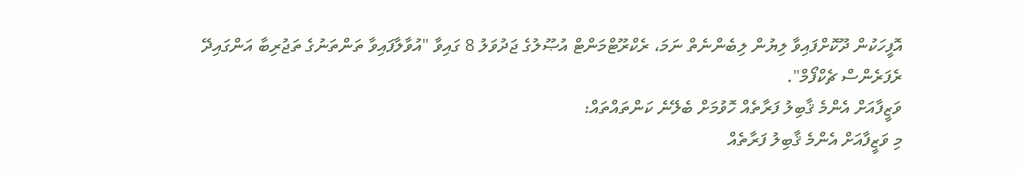އޮފީހަކުން ދޫކޮށްފައިވާ ލިޔުން ލިބެންނެތް ނަމަ، ރެކްރޫޓްމަންޓް އުޞޫލުގެ ޖަދުވަލު 8 ގައިވާ "އުވާލާފައިވާ ތަންތަނުގެ ތަޖުރިބާ އަންގައިދޭ ރެފަރެންސް ޗެކްފޯމް".
ވަޒީފާއަށް އެންމެ ޤާބިލު ފަރާތެއް ހޮވުމަށް ބެލޭނެ ކަންތައްތައް:
މި ވަޒީފާއަށް އެންމެ ޤާބިލު ފަރާތެއް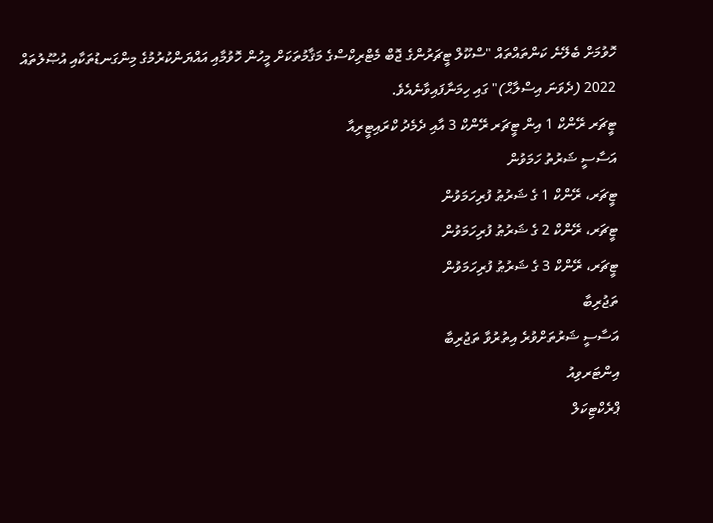ހޮވުމަށް ބެލޭނެ ކަންތައްތައް "ސްކޫލް ޓީޗަރުންގެ ޖޮބް މެޓްރިކްސްގެ މަޤާމުތަކަށް މީހުން ހޮވުމާއި އައްޔަންކުރުމުގެ މިންގަނޑުތަކާއި އުޞޫލުތައް 2022 (ދެވަނަ އިސްލާޙް)" ގައި ހިމަނާފައިވާނެއެވެ.
ޓީޗަރ ރޭންކް 1 އިން ޓީޗަރ ރޭންކް 3 އާއި ދެމެދު ކްރައިޓީރިއާ
އަސާސީ ޝަރުތު ހަމަވުން
ޓީޗަރ، ރޭންކް 1 ގެ ޝަރުޠު ފުރިހަމަވުން
ޓީޗަރ، ރޭންކް 2 ގެ ޝަރުޠު ފުރިހަމަވުން
ޓީޗަރ، ރޭންކް 3 ގެ ޝަރުޠު ފުރިހަމަވުން
ތަޖުރިބާ
އަސާސީ ޝަރުތަށްވުރެ އިތުރުވާ ތަޖުރިބާ
އިންޓަރވިއު
ޕްރެކްޓިކަލް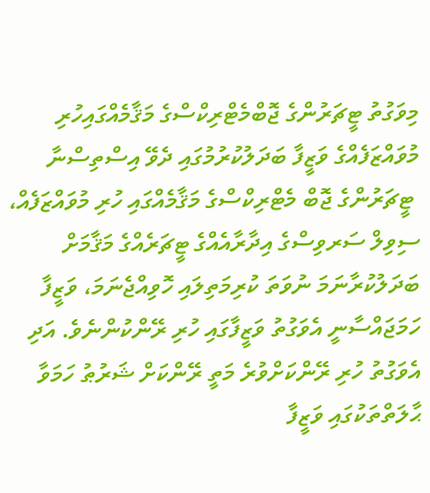މިވަގުތު ޓީޗަރުންގެ ޖޮބްމެޓްރިކްސްގެ މަޤާމެއްގައިހުރި މުވައްޒަފެއްގެ ވަޒީފާ ބަދަލުކުރުމުގައި ދެވޭ އިސްތިސްނާ
 ޓީޗަރުންގެ ޖޮބް މެޓްރިކްސްގެ މަޤާމެއްގައި ހުރި މުވައްޒަފެއް، ސިވިލް ސަރވިސްގެ އިދާރާއެއްގެ ޓީޗަރެއްގެ މަޤާމަށް ބަދަލުކުރާނަމަ ނުވަތަ ކުރިމަތިލައި ހޮވިއްޖެނަމަ، ވަޒީފާ ހަމަޖައްސާނީ އެވަގުތު ވަޒީފާގައި ހުރި ރޭންކުންނެވެ. އަދި އެވަގުތު ހުރި ރޭންކަށްވުރެ މަތީ ރޭންކަށް ޝަރުޠު ހަމަވާ ޙާލަތްތަކުގައި ވަޒީފާ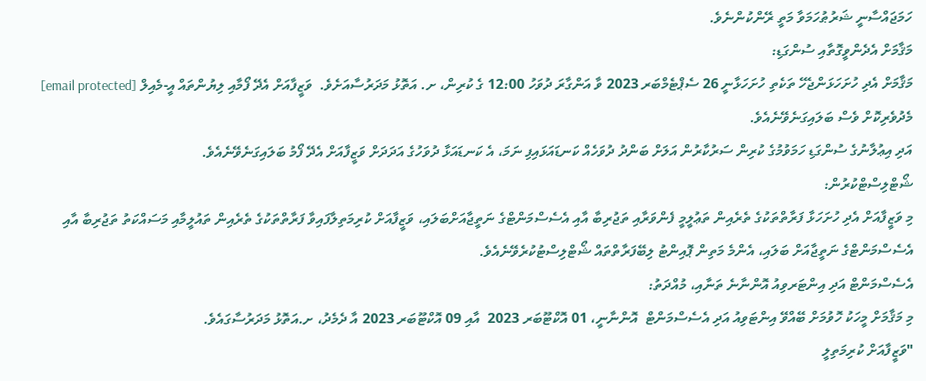ހަމަޖައްސާނީ ޝަރުޠުހަމަވާ މަތީ ރޭންކުންނެވެ.
މަޤާމަށް އެދެންވީގޮތާއި ސުންގަޑި:
މަޤާމަށް އެދި ހުށަހަޅަންޖެހޭ ތަކެތި ހުށަހަޅާނީ 26 ސެޕްޓެމްބަރ 2023 ވާ އަންގާރަ ދުވަހު 12:00 ގެ ކުރިން، ށ. އަތޮޅު މަދަރުސާއަށެވެ.  ވަޒީފާއަށް އެދޭ ފޯމާއި ލިޔުންތައް އީ-މެއިލް [email protected] މެދުވެރިކޮށް ވެސް ބަލައިގަނެވޭނެއެވެ.
އަދި އިޢުލާނުގެ ސުންގަޑި ހަމަވުމުގެ ކުރިން ސަރުކާރުން އަލަށް ބަންދު ދުވަހެއް ކަނޑައަޅައިފި ނަމަ، އެ ކަނޑައަޅާ ދުވަހުގެ އަދަދަށް ވަޒީފާއަށް އެދޭ ފޯމު ބަލައިގަނެވޭނެއެވެ.
ޝޯޓްލިސްޓްކުރުން:
މި ވަޒީފާއަށް އެދި ހުށަހަޅާ ފަރާތްތަކުގެ ތެރެއިން ތަޢުލީމީ ފެންވަރާއި ތަޖުރިބާ އާއި އެސެސްމަންޓްގެ ނަތީޖާއަށްބަލައި، ވަޒީފާއަށް ކުރިމަތިލާފައިވާ ފަރާތްތަކުގެ ތެރެއިން ތައުލީމާއި މަސައްކަތު ތަޖުރިބާ އާއި އެސެސްމަންޓްގެ ނަތީޖާއަށް ބަލައި، އެންމެ މަތިން ޕޮއިންޓު ލިބޭފަރާތްތައް ޝޯޓްލިސްޓުކުރެވޭނެއެވެ.
އެސެސްމަންޓް އަދި އިންޓަރވިއު އޮންނާނެ ތަނާއި، މުއްދަތު:
މި މަޤާމަށް މީހަކު ހޮވުމަށް ބޭއްވޭ އިންޓަވިއު އަދި އެސެސްމަންޓް  އޮންނާނީ، 01 އޮކްޓޫބަރ 2023  އާއި 09 އޮކްޓޫބަރ 2023 އާ ދެމެދު، ށ.އަތޮޅު މަދަރުސާގައެވެ.
"ވަޒީފާއަށް ކުރިމަތިލީ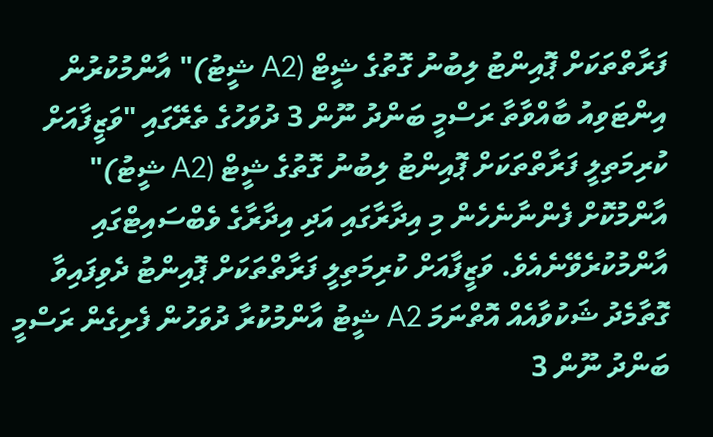ފަރާތްތަކަށް ޕޮއިންޓު ލިބުނު ގޮތުގެ ޝީޓް (A2 ޝީޓު)" އާންމުކުރުން
އިންޓަވިއު ބާއްވާތާ ރަސްމީ ބަންދު ނޫން 3 ދުވަހުގެ ތެރޭގައި "ވަޒީފާއަށް ކުރިމަތިލީ ފަރާތްތަކަށް ޕޮއިންޓު ލިބުނު ގޮތުގެ ޝީޓް (A2 ޝީޓު)" އާންމުކޮށް ފެންނާނެހެން މި އިދާރާގައި އަދި އިދާރާގެ ވެބްސައިޓްގައި އާންމުކުރެވޭނެއެވެ. ވަޒީފާއަށް ކުރިމަތިލީ ފަރާތްތަކަށް ޕޮއިންޓު ދެވިފައިވާ ގޮތާމެދު ޝަކުވާއެއް އޮތްނަމަ A2 ޝީޓު އާންމުކުރާ ދުވަހުން ފެށިގެން ރަސްމީ ބަންދު ނޫން 3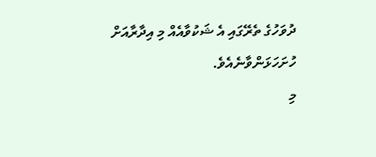ދުވަހުގެ ތެރޭގައި އެ ޝަކުވާއެއް މި އިދާރާއަށް ހުށަހަޅަންވާނެއެވެ.
މި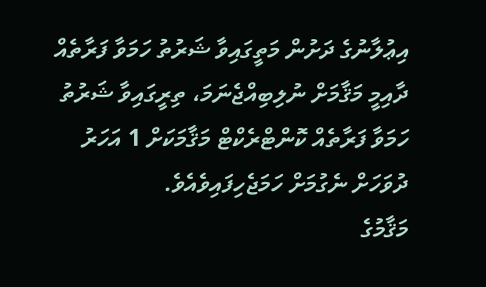އިޢުލާނުގެ ދަށުން މަތީގައިވާ ޝަރުތު ހަމަވާ ފަރާތެއް ދާއިމީ މަޤާމަށް ނުލިބިއްޖެނަމަ، ތިރީގައިވާ ޝަރުތު ހަމަވާ ފަރާތެއް ކޮންޓްރެކްޓް މަޤާމަކަށް 1 އަހަރު ދުވަހަށް ނެގުމަށް ހަމަޖެހިފައިވެއެވެ.
މަޤާމުގެ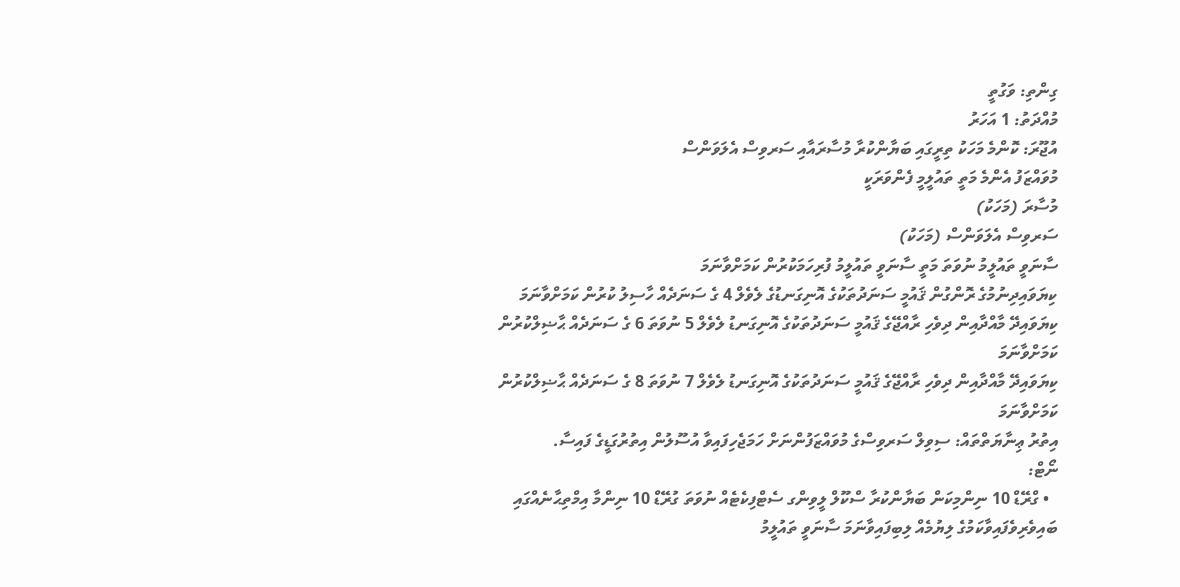ގިންތި: ވަގުތީ
މުއްދަތު: 1 އަހަރު
އުޖޫރަ: ކޮންމެ މަހަކު ތިރީގައި ބަޔާންކުރާ މުސާރައާއި ސަރވިސް އެލަވަންސް
މުވައްޒަފު އެންމެ މަތީ ތައުލީމީ ފެންވަރަކީ
މުސާރަ (މަހަކު)
ސަރވިސް އެލަވަންސް (މަހަކު)
ސާނަވީ ތައުލީމު ނުވަތަ މަތީ ސާނަވީ ތައުލީމު ފުރިހަމަކުރުން ކަމަށްވާނަމަ
ކިޔަވައިދިނުމުގެ ރޮންގުން ޤައުމީ ސަނަދުތަކުގެ އޮނިގަނޑުގެ ލެވެލް 4 ގެ ސަނަދެއް ހާސިލު ކުރުން ކަމަށްވާނަމަ
ކިޔަވައިދޭ މާއްދާއިން ދިވެހި ރާއްޖޭގެ ޤައުމީ ސަނަދުތަކުގެ އޮނިގަނޑު ލެވެލް 5 ނުވަތަ 6 ގެ ސަނަދެއް ޙާޟިލްކުރުން ކަމަށްވާނަމަ
ކިޔަވައިދޭ މާއްދާއިން ދިވެހި ރާއްޖޭގެ ޤައުމީ ސަނަދުތަކުގެ އޮނިގަނޑު ލެވެލް 7 ނުވަތަ 8 ގެ ސަނަދެއް ޙާޟިލްކުރުން ކަމަށްވާނަމަ
އިތުރު ޢިނާޔަތްތައް: ސިވިލް ސަރވިސްގެ މުވައްޒަފުންނަށް ހަމަޖެހިފައިވާ އުސޫލުން އިތުރުގަޑީގެ ފައިސާ.
ނޯޓް:
  • ގްރޭޑް 10 ނިންމިކަން ބަޔާންކުރާ ސްކޫލް ލީވިންގ ސެޓްފިކެޓެއް ނުވަތަ ގުރޭޑް 10 ނިންމާ އިމްތިޙާނެއްގައި ބައިވެރިވެފައިވާކަމުގެ ލިޔުމެއް ލިބިފައިވާނަމަ ސާނަވީ ތައުލީމު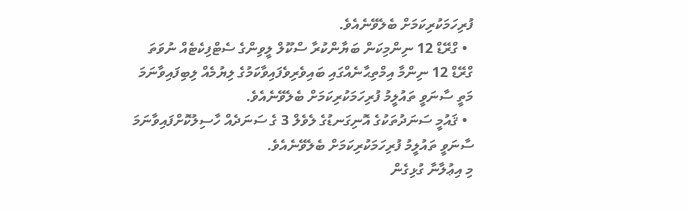ފުރިހަމަކުރިކަމަށް ބެލެވޭނެއެވެ.
  • ގްރޭޑް 12 ނިންމިކަން ބަޔާންކުރާ ސްކޫލް ލީވިންގެ ސެޓްފިކެޓެއް ނުވަތަ ގްރޭޑް 12 ނިންމާ އިމްތިޙާނެއްގައި ބައިވެރިވެފައިވާކަމުގެ ލިޔުމެއް ލިބިފައިވާނަމަ މަތީ ސާނަވީ ތައުލީމު ފުރިހަމަކުރިކަމަށް ބެލެވޭނެއެވެ.
  • ޤައުމީ ސަނަދުތަކުގެ އޮނިގަނޑުގެ ލެވެލް 3 ގެ ސަނަދެއް ހާސިލުކޮށްފައިވާނަމަ ސާނަވީ ތައުލީމު ފުރިހަމަކުރިކަމަށް ބެލެވޭނެއެވެ.
މި އިޢުލާނާ ގުޅިގެން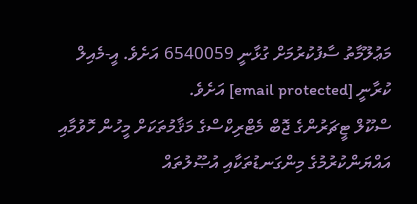މަޢުލޫމާތު ސާފުކުރުމަށް ގުޅާނީ 6540059 އަށެވެ. އީ-މެއިލް ކުރާނީ [email protected] އަށެވެ.
ސްކޫލް ޓީޗަރުންގެ ޖޮބް މެޓްރިކްސްގެ މަޤާމުތަކަށް މީހުން ހޮވުމާއި އައްޔަންކުރުމުގެ މިންގަނޑުތަކާއި އުޞޫލުތައް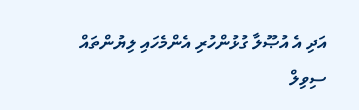އަދި އެ އުޞޫލާ ގުޅުންހުރި އެންމެހައި ލިޔުންތައް ސިވިލް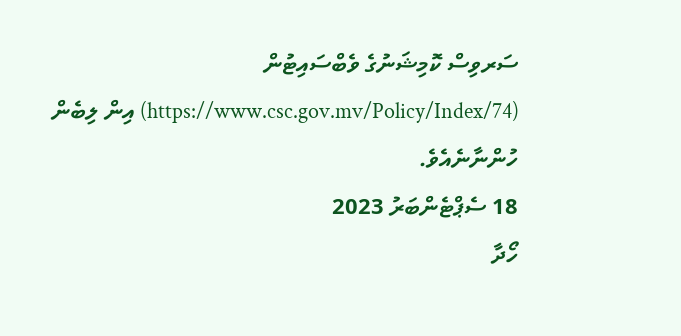ސަރވިސް ކޮމިޝަނުގެ ވެބްސައިޓުން (https://www.csc.gov.mv/Policy/Index/74) އިން ލިބެން ހުންނާނެއެވެ.
18 ސެޕްޓެންބަރު 2023
ހޯދާ